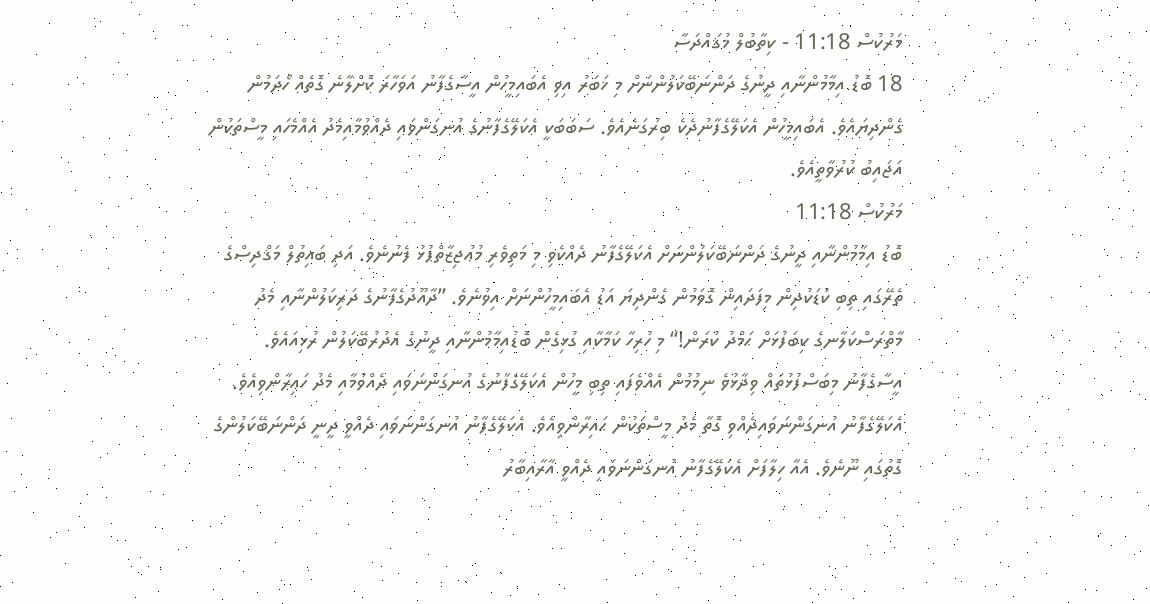މަރުކުސް 11:18 - ކިތާބުލް މުޤައްދަސާ
18 ބޮޑު އިމާމުންނާއި ދީނުގެ ދަންނަބޭކަލުންނަށް މި ޚަބަރު އިވި އެބައިމީހުން އީސާގެފާނު އަވަހާރަ ކޮށްލާނެ ގޮތެއް ހޯދަމުން ގެންދިޔައެވެ. އެބައިމީހުން އެކަލޭގެފާނުދެކެ ބިރުގަނެއެވެ. ސަބަބަކީ އެކަލޭގެފާނުގެ އުނގަންވައި ދެއްވުމާއިމެދު އެއްމެހައި މީސްތަކުން އަޖައިބު ކުރުވާތީއެވެ.
މަރުކުސް 11:18
ބޮޑު އިމާމުންނާއި ދީނުގެ ދަންނަބޭކަލުންނަށް އެކަލޭގެފާނު ދެއްކެވި މި މަތިވެރި މުޢުޖިޒާތްޕުޅު ފެނުނެވެ. އަދި ބައިތުލް މަޤްދިސްގެ ތެރޭގައި ތިބި ކުޑަކުދިން މިފަދައިން ގޮވަމުން ގެންދިޔަ އަޑު އެބައިމީހުންނަށް އިވުނެވެ. ”ދާއޫދުގެފާނުގެ ދަރިކަލުންނާއި މެދު މާތްރަސްކަލާނގެ ކިބަފުޅަށް ޙަމްދު ކުރަން!“ މި ހުރިހާ ކަމާކާއި ގުޅިގެން ބޮޑުއިމާމުންނާއި ދީނުގެ އެދުރުބޭކަލުން ރުޅިއައެވެ.
އީސާގެފާނު މިބަސްފުޅުތައް ވިދާޅުވެ ނިމުމުން އެއްވެފައި ތިބި މީހުން އެކަލޭގެފާނުގެ އުނގަންނަވައި ދެއްވުމާއި މެދު ހައިރާންވިއެވެ.
އެކަލޭގެފާނު އުނގަންނަވައިދެއްވި ގޮތާ މެދު މީސްތަކުން ޙައިރާންވިއެވެ. އެކަލޭގެފާނު އުނގަންނަވައި ދެއްވީ ދީނީ ދަންނަބޭކަލުންގެ ގޮތުގައި ނޫނެވެ. އެއާ ޚިލާފަށް އެކަލޭގެފާނު އުނގަންނަވައި ދެއްވީ އާރާއިބާރު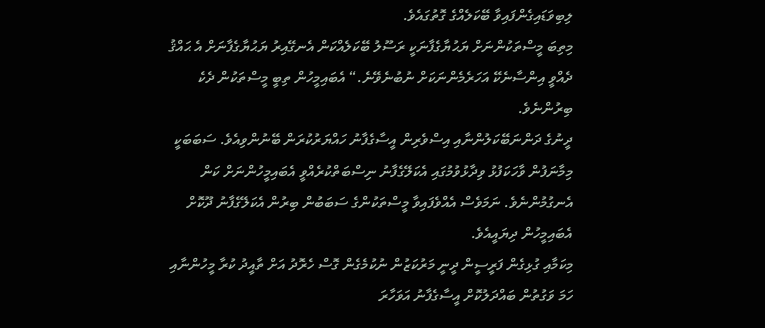ލިބިވަޑައިގެންފައިވާ ބޭކަލެއްގެ ގޮތުގައެވެ.
މިތިބަ މީސްތަކުންނަށް ޔަޙުޔާގެފާނަކީ ރަސޫލު ބޭކަލެއްކަން އެނގޭއިރު ޔަޙުޔާގެފާނަށް އެ ޙައްޤު ދެއްވީ އިންސާނެކޭ އަހަރެމެންނަކަށް ނުބުނެވޭނެ.“ އެބައިމީހުން ތިބީ މީސްތަކުން ދެކެ ބިރުންނެވެ.
ދީނުގެ ދަންނަބޭކަލުންނާއި އިސްވެރިން އީސާގެފާނު ހައްޔަރުކުރަން ބޭނުންވިއެވެ. ސަބަބަކީ މިމާނަފުން ވާހަކަފުޅު ވިދާޅުވުމުގައި އެކަލޭގެފާނު ނިސްބަތްކުރެއްވީ އެބައިމީހުންނަށް ކަން އެނގުމުންނެވެ. ނަމަވެސް އެއްވެފައިވާ މީސްތަކުންގެ ސަބަބުން ބިރުން އެކަލޭގެފާނު ދޫކޮށް އެބައިމީހުން ދިޔައީއެވެ.
މިކަމާއި ގުޅިގެން ފަރީސީން ދީނީ މަރުކަޒުން ނުކުމެގެން ގޮސް ހެރޮދު އަށް ތާއީދު ކުރާ މީހުންނާއި ހަމަ ވަގުތުން ބައްދަލުކޮށް އީސާގެފާނު އަވަހާރަ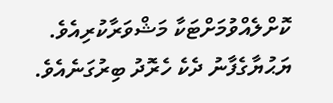ކޮށްލެއްވުމަށްޓަކާ މަޝްވަރާކުރިއެވެ.
ޔަޙުޔާގެފާނު ދެކެ ހެރޮދު ބިރުގަނެއެވެ.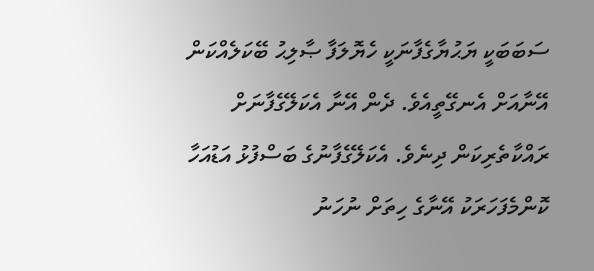ސަބަބަކީ ޔަޙުޔާގެފާނަކީ ހެޔޮލަފާ ޞާލިޙު ބޭކަލެއްކަން އޭނާއަށް އެނގޭތީއެވެ. ދެން އޭނާ އެކަލޭގެފާނަށް ރައްކާތެރިކަން ދިނެވެ. އެކަލޭގެފާނުގެ ބަސްފުޅު އަޑުއަހާ ކޮންމެފަހަރަކު އޭނާގެ ހިތަށް ނުހަނު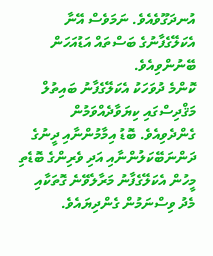އުނދަގޫވެއެވެ. ނަމަވެސް އޭނާ އެކަލޭގެފާނުގެ ބަސްތައް އަޑުއަހަން ބޭނުންވިއެވެ.
ކޮންމެ ދުވަހަކު އެކަލޭގެފާނު ބައިތުލް މަޤްދިސްގައި ކިޔަވާދެއްވަމުން ގެންދެވިއެވެ. ބޮޑު އިމާމުންނާއި ދީނުގެ ދަންނަބޭކަލުންނާއި އަދި ވެރިންގެ ބޮޑެތި މީހުން އެކަލޭގެފާނު މަރާލެވޭނެ ގޮތަކާއި މެދު ވިސްނަމުން ގެންދިޔައެވެ.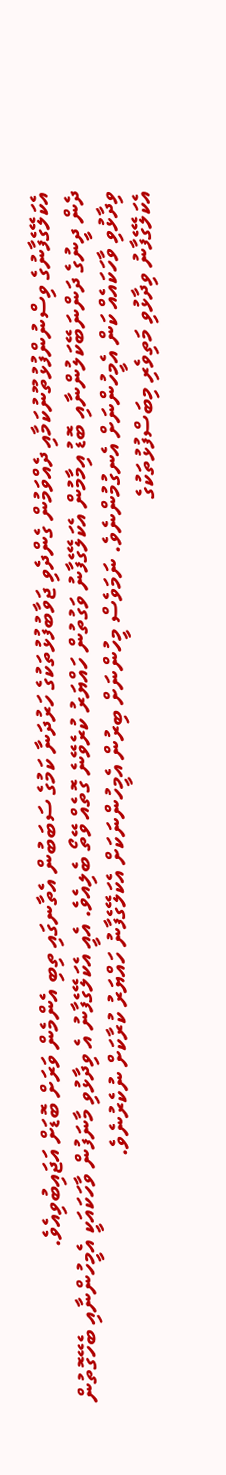އެކަލޭގެފާނުގެ ވިސްނުންފުޅުތޫނުކަމާއި ދެއްވަމުން ގެންދެވި ޖަވާބުފުޅުތަކުގެ ހަރުދަނާ ކަމުގެ ސަބަބުން އެތާނގައި ތިބި އެންމެން ވަރަށް ބޮޑަށް އަޖައިބުވިއެވެ.
ދެން ދީނުގެ ދަންނަބޭކަލުންނާއި ބޮޑު އިމާމުން އެކަލޭގެފާނު ވަގުތުން ހައްޔަރު ކުރެވޭނެ ގޮތެއް ވޭތޯ ބެލިއެވެ. އެއީ އެކަލޭގެފާނު އެ ވިދާޅުވި މާނަފުން ވާހަކައަކީ އެމީހުންނާއި ބެހޭގޮތުން ވިދާޅުވި ވާހަކައެއް ކަން އެމީހުންނަށް އެނގުމުންނެވެ. ނަމަވެސް މީހުންނަށް ބިރުން އެމީހުންނަކަށް އެކަލޭގެފާނު ހައްޔަރު ކުރާކަށް ނުކެރުނެވެ.
އެކަލޭގެފާނު ވިދާޅުވި މަތިވެރި މިބަސްފުޅުތަކުގެ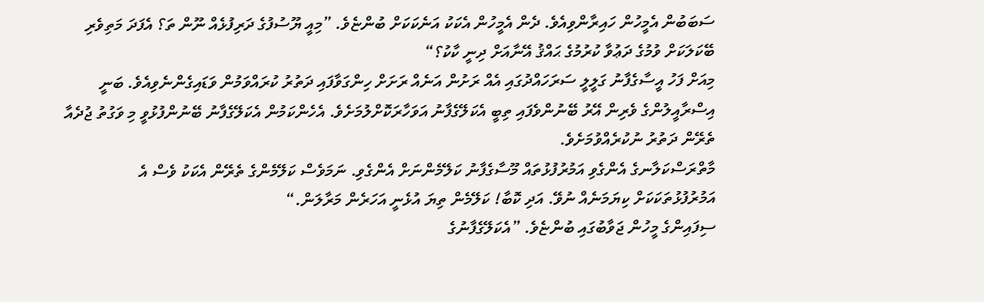ސަބަބުން އެމީހުން ހައިރާންވިއެވެ. ދެން އެމީހުން އެކަކު އަނެކަކަށް ބުންޏެވެ. ”މިއީ ޔޫސުފުގެ ދަރިފުޅެއް ނޫން ތަ؟ އެފަދަ މަތިވެރި ބޭކަލަކަށް ވުމުގެ ދަޢުވާ ކުރުމުގެ ޙައްޤު އޭނާއަށް ދިނީ ކާކު؟“
މިއަށް ފަހު އީސާގެފާނު ގަލީލީ ސަރަހައްދުގައި އެއް ރަށުން އަނެއް ރަށަށް ހިންގަވާފައި ދަތުރު ކުރައްވަމުން ވަޑައިގެންނެވިއެވެ. ބަނީ އިސްރާއީލުންގެ ވެރިން އޭރު ބޭނުންވެފައި ތިބީ އެކަލޭގެފާނު އަވަހާރަކޮށްލުމަށެވެ. އެހެންކަމުން އެކަލޭގެފާނު ބޭނުންފުޅުވީ މި ވަގުތު ޖުދެއާ ތެރޭން ދަތުރު ނުކުރެއްވުމަށެވެ.
މާތްރަސްކަލާނގެ އެންގެވި އަމުރުފުޅުތައް މޫސާގެފާނު ކަލޭމެންނަށް އެންގެވި. ނަމަވެސް ކަލޭމެންގެ ތެރޭން އެކަކު ވެސް އެ އަމުރުފުޅުތަކަކަށް ކިޔަމަނެއް ނުވޭ. އަދި ކޮބާ! ކަލޭމެން ތިޔަ އުޅެނީ އަހަރެން މަރާލަން.“
ސިފައިންގެ މީހުން ޖަވާބުގައި ބުންޏެވެ. ”އެކަލޭގެފާނުގެ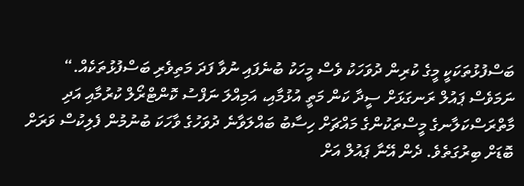ބަސްފުޅުތަކަކީ މީގެ ކުރިން ދުވަހަކު ވެސް މީހަކު ބުނެފައި ނުވާ ފަދަ މަތިވެރި ބަސްފުޅުތަކެއް.“
ނަމަވެސް ޕައުލް ރަނގަޅަށް ސީދާ ކަން މަތީ އުޅުމާއި، އަމިއްލަ ނަފްސު ކޮންޓްރޯލް ކުރުމާއި އަދި މާތްރަސްކަލާނގެ މީސްތަކުންގެ މައްޗަށް ހިސާބު ބައްލަވާނެ ދުވަހުގެ ވާހަކަ ބުނުމުން ފެލިކުސް ވަރަށް ބޮޑަށް ބިރުގަތެވެ. ދެން އޭނާ ޕައުލް އަށް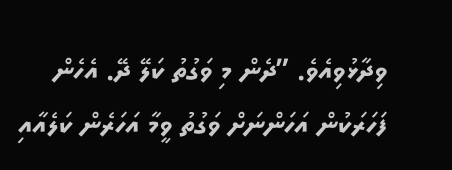ވިދާޅުވިއެވެ. ”ދެން މި ވަގުތު ކަލޭ ދޭ. އެހެން ފަހަރަކުން އަހަންނަށް ވަގުތު ވީމާ އަހަރެން ކަލެއާއި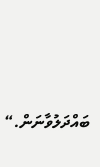ބައްދަލުވާނަން.“